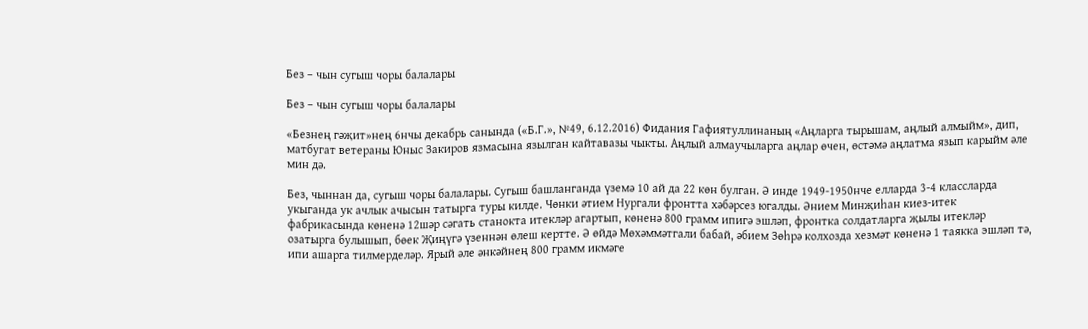Без – чын сугыш чоры балалары

Без – чын сугыш чоры балалары

«Безнең гәҗит»нең 6нчы декабрь санында («Б.Г.», №49, 6.12.2016) Фидания Гафиятуллинаның «Аңларга тырышам, аңлый алмыйм», дип, матбугат ветераны Юныс Закиров язмасына язылган кайтавазы чыкты. Аңлый алмаучыларга аңлар өчен, өстәмә аңлатма язып карыйм әле мин дә.

Без, чыннан да, сугыш чоры балалары. Сугыш башланганда үземә 10 ай да 22 көн булган. Ә инде 1949-1950нче елларда 3-4 классларда укыганда ук ачлык ачысын татырга туры килде. Чөнки әтием Нургали фронтта хәбәрсез югалды. Әнием Минҗиһан киез-итек фабрикасында көненә 12шәр сәгать станокта итекләр агартып, көненә 800 грамм ипигә эшләп, фронтка солдатларга җылы итекләр озатырга булышып, бөек Җиңүгә үзеннән өлеш кертте. Ә өйдә Мөхәммәтгали бабай, әбием Зөһрә колхозда хезмәт көненә 1 таякка эшләп тә, ипи ашарга тилмерделәр. Ярый әле әнкәйнең 800 грамм икмәге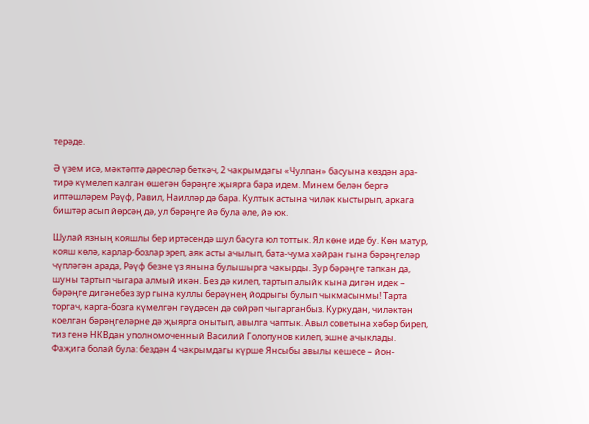терәде.

Ә үзем исә, мәктәптә дәресләр беткәч, 2 чакрымдагы «Чулпан» басуына көздән ара-тирә күмелеп калган өшегән бәрәңге җыярга бара идем. Минем белән бергә иптәшләрем Рәүф, Равил, Наилләр дә бара. Култык астына чиләк кыстырып, аркага биштәр асып йөрсәң дә, ул бәрәңге йә була әле, йә юк.

Шулай язның кояшлы бер иртәсендә шул басуга юл тоттык. Ял көне иде бу. Көн матур, кояш көлә, карлар-бозлар эреп, аяк асты ачылып, бата-чума хәйран гына бәрәңгеләр чүпләгән арада, Рәүф безне үз янына булышырга чакырды. Зур бәрәңге тапкан да, шуны тартып чыгара алмый икән. Без дә килеп, тартып алыйк кына дигән идек – бәрәңге дигәнебез зур гына куллы берәүнең йодрыгы булып чыкмасынмы! Тарта торгач, карга-бозга күмелгән гәүдәсен дә сөйрәп чыгарганбыз. Куркудан, чиләктән коелган бәрәңгеләрне дә җыярга онытып, авылга чаптык. Авыл советына хәбәр биреп, тиз генә НКВдан уполномоченный Василий Голопунов килеп, эшне ачыклады. Фаҗига болай була: бездән 4 чакрымдагы күрше Янсыбы авылы кешесе – йон-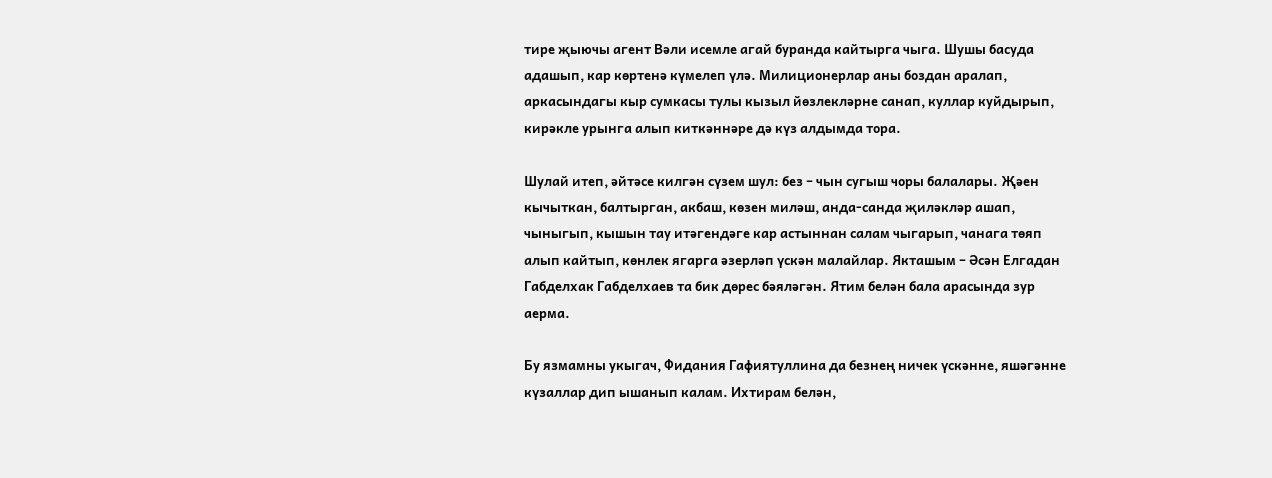тире җыючы агент Вәли исемле агай буранда кайтырга чыга. Шушы басуда адашып, кар көртенә күмелеп үлә. Милиционерлар аны боздан аралап, аркасындагы кыр сумкасы тулы кызыл йөзлекләрне санап, куллар куйдырып, кирәкле урынга алып киткәннәре дә күз алдымда тора.

Шулай итеп, әйтәсе килгән сүзем шул: без – чын сугыш чоры балалары. Җәен кычыткан, балтырган, акбаш, көзен миләш, анда-санда җиләкләр ашап, чыныгып, кышын тау итәгендәге кар астыннан салам чыгарып, чанага төяп алып кайтып, көнлек ягарга әзерләп үскән малайлар. Якташым – Әсән Елгадан Габделхак Габделхаев та бик дөрес бәяләгән. Ятим белән бала арасында зур аерма.

Бу язмамны укыгач, Фидания Гафиятуллина да безнең ничек үскәнне, яшәгәнне күзаллар дип ышанып калам. Ихтирам белән,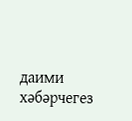даими хәбәрчегез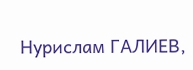Нурислам ГАЛИЕВ,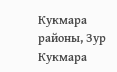Кукмара районы, Зур Кукмара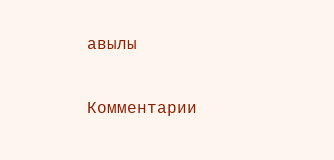авылы

Комментарии